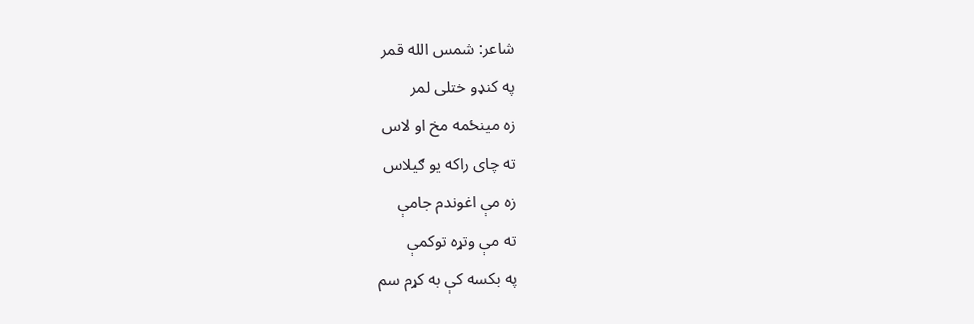شاعر: شمس الله قمر
په کنډو ختلی لمر
زه مینځمه مخ او لاس
ته چای راکه یو ګیلاس
زه مې اغوندم جامې
ته مې وتړه توکمې
په بکسه کې به کړم سم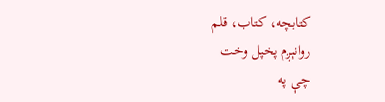کتابچه، کتاب، قلم
روانېږم پخپل وخت
چې په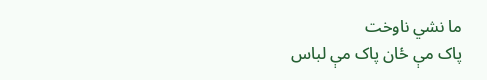ما نشي ناوخت
پاک مې ځان پاک مې لباس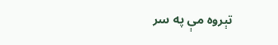تېروه مې په سر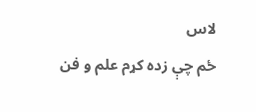لاس
ځم چې زده کړم علم و فن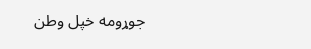جوړومه خپل وطن